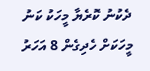ދެކުނު ކޮރެޔާ މީހަކު ކަނު މީހަކަށް ހެދިގެން 8 އަހަރު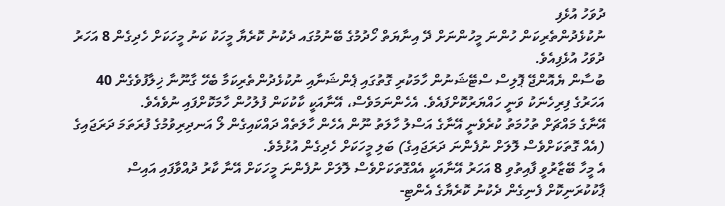ދުވަހު އުޅެފި
ނުކުޅެދުންތެރިކަން ހުންނަ މީހުންނަށް ދޭ އިނާޔަތް ހޯދުމުގެ ބޭނުމުގައ ދެކުނު ކޮރެޔާ މީހަކު ކަނު މީހަކަށް ހެދިގެން 8 އަހަރު ދުވަހު އުޅެފިއެވެ.
ބުސާން ޔެއޮންޖޭ ޕޮލިސް ސްޓޭޝަނުން ހާމަކުރި ގޮތުގައި ޕެންޝަނާއި ނުކުޅެދުންތެރިކަމާ ބެހޭ ގާނޫނާ ޚިލާފުވެގެން 40 އަހަރުގެ ފިރިހެނަކު ވަނީ ހައްޔަރުކޮށްފައެވެ. އެހެންނަމަވެސް، އޭނާއަކީ ކާކުކަން ފުލުހުން ހާމަކޮށްފައި ނުވެއެވެ.
އޭނާގެ މައްޗަށް ތުހުމަތު ކުރެވެނީ އޭނާގެ އަސްލު ހާލަތު ނޫން އެހެން ހާލަތެއް ދައްކައިގެން ލޯ އަނދިރިވުމުގެ ފުރަތަމަ ދަރަޖައިގެ (އެއް ގޮތަކަށްވެސް ލޮލަށް ނުފެންނަ ދަރަޖައިގެ) ބަލި މީހަކަށް ހެދިގެން އުޅުމެވެ.
އެ މީހާ ބޭޒާރުވީ ފާއިތުވި 8 އަހަރު އޭނާއަކީ އެއްގޮތަކަށްވެސް ލޮލަށް ނުފެންނަ މީހަކަށް އޭނާ ކާރު ދުއްވާފައި އައިސް ޕާކުކުރަނިކޮށް ފެނިގެން ދެކުނު ކޮރެޔާގެ އެންޓި-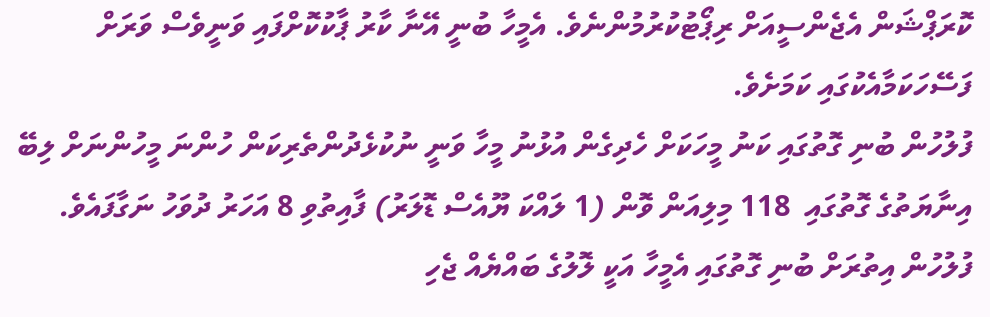ކޮރަޕްޝަން އެޖެންސީއަށް ރިޕޯޓުކުރުމުންނެވެ. އެމީހާ ބުނީ އޭނާ ކާރު ޕާކުކޮށްފައި ވަނީވެސް ވަރަށް ފަސޭހަކަމާއެކުގައި ކަމަށެވެ.
ފުލުހުން ބުނި ގޮތުގައި ކަނު މީހަކަށް ހެދިގެން އުޅުނު މީހާ ވަނީ ނުކުޅެދުންތެރިކަން ހުންނަ މީހުންނަށް ލިބޭ އިނާޔަތުގެ ގޮތުގައި  118 މިލިއަން ވޮން (1 ލައްކަ ޔޫއެސް ޑޮލަރު) ފާއިތުވި 8 އަހަރު ދުވަހު ނަގާފައެވެ.
ފުލުހުން އިތުރަށް ބުނި ގޮތުގައި އެމީހާ އަކީ ލޮލުގެ ބައްޔެއް ޖެހި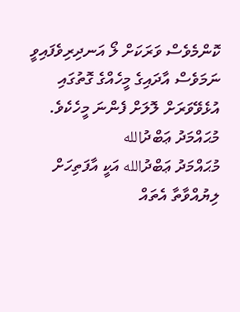ކޮންމެވެސް ވަރަކަށް ލޯ އަނދިރިވެފައިވީ ނަމަވެސް އާދައިގެ މީހެއްގެ ގޮތުގައި އުޅެވޭވަރަށް ލޮލަށް ފެންނަ މީހެކެވެ.
މުޙައްމަދު ޢަބްދުالله
މުޙައްމަދު ޢަބްދުالله އަކީ އާފަތިހަށް ލިޔުއްވާތާ އެތައް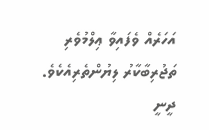އަހަރެއް ވެފައިވާ ޢިލްމުވެރި ތަޖުރިބާކާރު ލިޔުންތެރިއެކެވެ. ދީނީ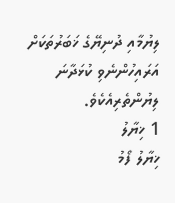ލިޔުމާއި ދުނިޔޭގެ ޚަބަރުތަކަށް އަރައިހުންނެވި ކުޅަދާނަ ލިޔުންތެރިއެކެވެ.
1 ޚިޔާލު
ޚިޔާލު ފޯމު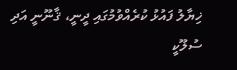ޚިޔާލު ފައުޅު ކުރެއްވުމުގައި ދީނީ، ޤާނޫނީ އަދި ސުލޫކީ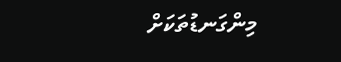މިންގަނޑުތަކަށް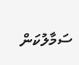ސަމާލުކަން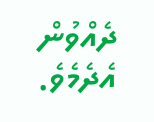ދެއްވުން އެދެމެވެ.